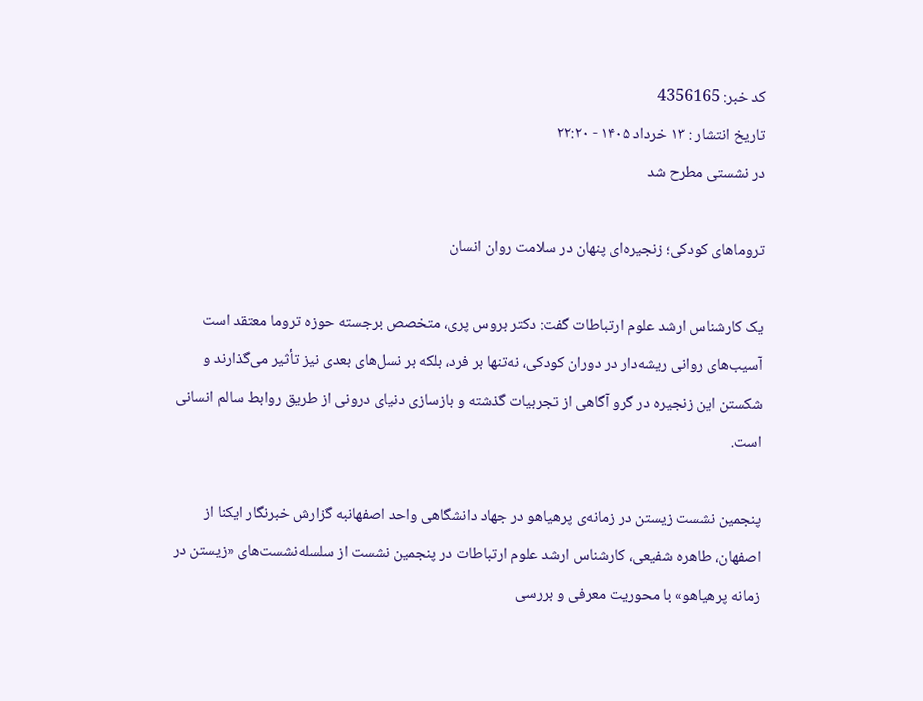کد خبر: 4356165
تاریخ انتشار : ۱۳ خرداد ۱۴۰۵ - ۲۲:۲۰
در نشستی مطرح شد

تروماهای کودکی؛ زنجیره‌ای پنهان در سلامت روان انسان

یک کارشناس ارشد علوم ارتباطات گفت: دکتر بروس پری، متخصص برجسته حوزه تروما معتقد است آسیب‌های روانی ریشه‌دار در دوران کودکی، نه‌تنها بر فرد، بلکه بر نسل‌های بعدی نیز تأثیر می‌گذارند و شکستن این زنجیره در گرو آگاهی از تجربیات گذشته و بازسازی دنیای درونی از طریق روابط سالم انسانی است.

پنجمین نشست زیستن در زمانه‌ی پرهیاهو در جهاد دانشگاهی واحد اصفهانبه گزارش خبرنگار ایکنا از اصفهان، طاهره شفیعی، کارشناس ارشد علوم ارتباطات در پنجمین نشست از سلسله‌نشست‌های «زیستن در زمانه پرهیاهو» با محوریت معرفی و بررسی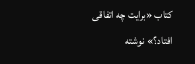کتاب «برایت چه اتفاقی افتاد؟» نوشته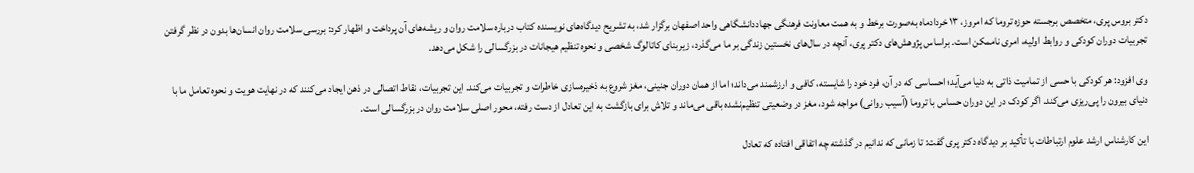دکتر بروس پری، متخصص برجسته حوزه تروما که امروز، ۱۳ خردادماه به‌صورت برخط و به همت معاونت فرهنگی جهاددانشگاهی واحد اصفهان برگزار شد، به تشریح دیدگاه‌های نویسنده کتاب درباره سلامت روان و ریشه‌های آن پرداخت و اظهار کرد: بررسی سلامت روان انسان‌ها بدون در نظر گرفتن تجربیات دوران کودکی و روابط اولیه، امری ناممکن است. براساس پژوهش‌های دکتر پری، آنچه در سال‌های نخستین زندگی بر ما می‌گذرد، زیربنای کاتالوگ شخصی و نحوه تنظیم هیجانات در بزرگسالی را شکل می‌دهد.

وی افزود: هر کودکی با حسی از تمامیت ذاتی به دنیا می‌آید؛ احساسی که در آن، فرد خود را شایسته، کافی و ارزشمند می‌داند؛ اما از همان دوران جنینی، مغز شروع به ذخیره‌سازی خاطرات و تجربیات می‌کند. این تجربیات، نقاط اتصالی در ذهن ایجاد می‌کنند که در نهایت هویت و نحوه تعامل ما با دنیای بیرون را پی‌ریزی می‌کند. اگر کودک در این دوران حساس با تروما (آسیب روانی) مواجه شود، مغز در وضعیتی تنظیم‌نشده باقی می‌ماند و تلاش برای بازگشت به این تعادل از دست رفته، محور اصلی سلامت روان در بزرگسالی است.

این کارشناس ارشد علوم ارتباطات با تأکید بر دیدگاه دکتر پری گفت: تا زمانی که ندانیم در گذشته چه اتفاقی افتاده که تعادل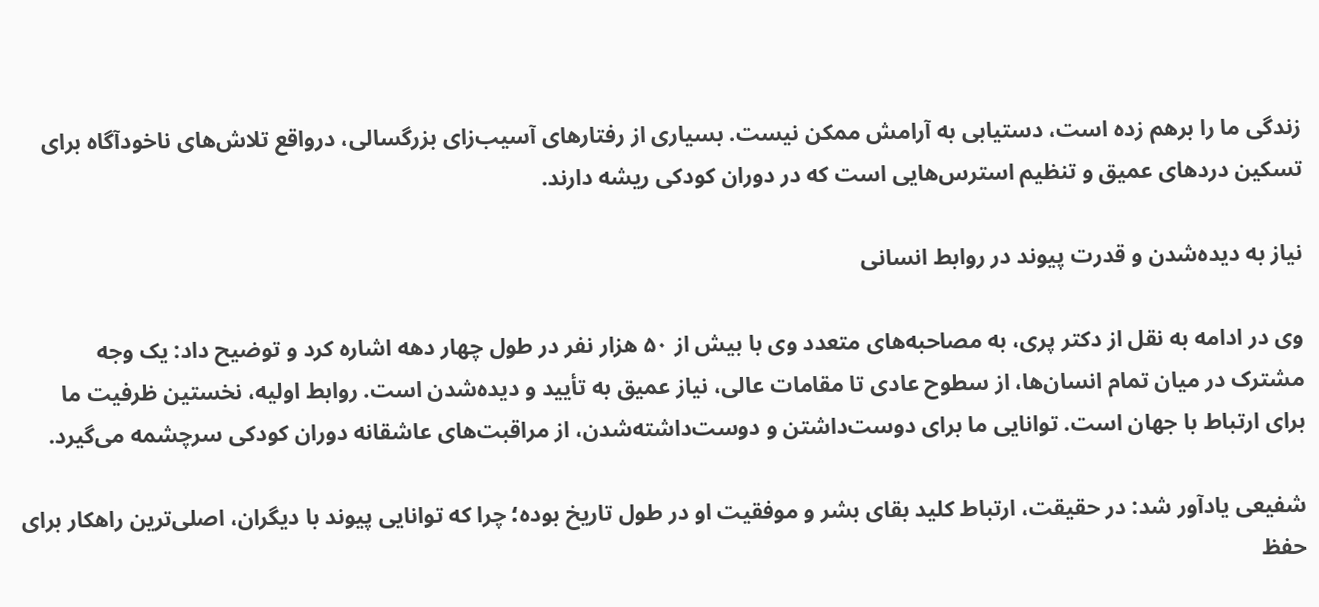زندگی ما را برهم زده است، دستیابی به آرامش ممکن نیست. بسیاری از رفتارهای آسیب‌زای بزرگسالی، درواقع تلاش‌های ناخودآگاه برای تسکین دردهای عمیق و تنظیم استرس‌هایی است که در دوران کودکی ریشه دارند.

نیاز به دیده‌شدن و قدرت پیوند در روابط انسانی

وی در ادامه به نقل از دکتر پری، به مصاحبه‌های متعدد وی با بیش از ۵۰ هزار نفر در طول چهار دهه اشاره کرد و توضیح داد: یک وجه مشترک در میان تمام انسان‌ها، از سطوح عادی تا مقامات عالی، نیاز عمیق به تأیید و دیده‌شدن است. روابط اولیه، نخستین ظرفیت ما برای ارتباط با جهان است. توانایی ما برای دوست‌داشتن و دوست‌داشته‌شدن، از مراقبت‌های عاشقانه دوران کودکی سرچشمه می‌گیرد.

شفیعی یادآور شد: در حقیقت، ارتباط کلید بقای بشر و موفقیت او در طول تاریخ بوده؛ چرا که توانایی پیوند با دیگران، اصلی‌ترین راهکار برای حفظ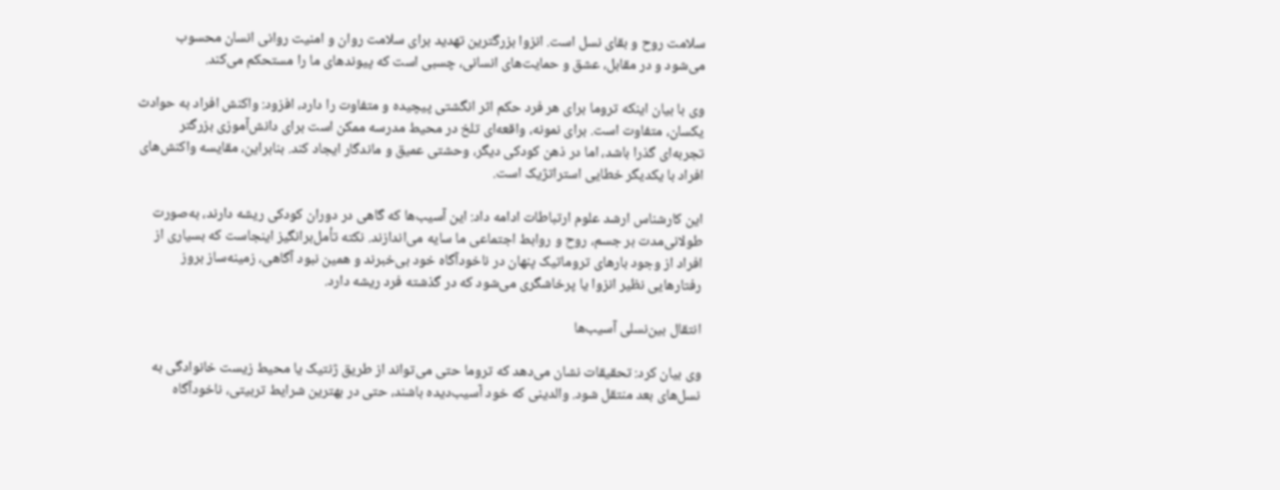سلامت روح و بقای نسل است. انزوا بزرگترین تهدید برای سلامت روان و امنیت روانی انسان محسوب می‌شود و در مقابل، عشق و حمایت‌های انسانی، چسبی است که پیوندهای ما را مستحکم می‌کند.

وی با بیان اینکه تروما برای هر فرد حکم اثر انگشتی پیچیده و متفاوت را دارد، افزود: واکنش افراد به حوادث یکسان، متفاوت است. برای نمونه، واقعه‌ای تلخ در محیط مدرسه ممکن است برای دانش‌آموزی بزرگتر تجربه‌ای گذرا باشد، اما در ذهن کودکی دیگر، وحشتی عمیق و ماندگار ایجاد کند. بنابراین، مقایسه واکنش‌های افراد با یکدیگر خطایی استراتژیک است.

این کارشناس ارشد علوم ارتباطات ادامه داد: این آسیب‌ها که گاهی در دوران کودکی ریشه دارند، به‌صورت طولانی‌مدت بر جسم، روح و روابط اجتماعی ما سایه می‌اندازند. نکته تأمل‌برانگیز اینجاست که بسیاری از افراد از وجود بارهای تروماتیک پنهان در ناخودآگاه خود بی‌خبرند و همین نبود آگاهی، زمینه‌ساز بروز رفتارهایی نظیر انزوا یا پرخاشگری می‌شود که در گذشته فرد ریشه دارد.

انتقال بین‌نسلی آسیب‌ها

وی بیان کرد: تحقیقات نشان می‌دهد که تروما حتی می‌تواند از طریق ژنتیک یا محیط زیست خانوادگی به نسل‌های بعد منتقل شود. والدینی که خود آسیب‌دیده باشند، حتی در بهترین شرایط تربیتی، ناخودآگاه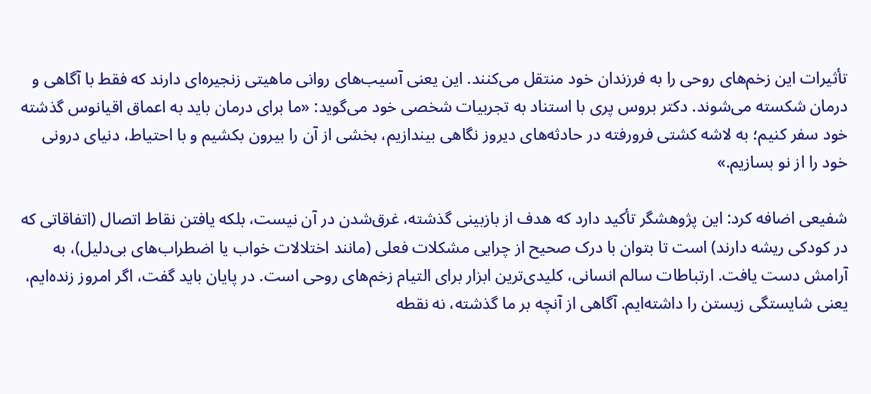تأثیرات این زخم‌های روحی را به فرزندان خود منتقل می‌کنند. این یعنی آسیب‌های روانی ماهیتی زنجیره‌ای دارند که فقط با آگاهی و درمان شکسته می‌شوند. دکتر بروس پری با استناد به تجربیات شخصی خود می‌گوید: «ما برای درمان باید به اعماق اقیانوس گذشته خود سفر کنیم؛ به لاشه کشتی فرورفته در حادثه‌های دیروز نگاهی بیندازیم، بخشی از آن را بیرون بکشیم و با احتیاط، دنیای درونی خود را از نو بسازیم.»

شفیعی اضافه کرد: این پژوهشگر تأکید دارد که هدف از بازبینی گذشته، غرق‌شدن در آن نیست، بلکه یافتن نقاط اتصال (اتفاقاتی که در کودکی ریشه دارند) است تا بتوان با درک صحیح از چرایی مشکلات فعلی (مانند اختلالات خواب یا اضطراب‌های بی‌دلیل)، به آرامش دست یافت. ارتباطات سالم انسانی، کلیدی‌ترین ابزار برای التیام زخم‌های روحی است. در پایان باید گفت، اگر امروز زنده‌ایم، یعنی شایستگی زیستن را داشته‌ایم. آگاهی از آنچه بر ما گذشته، نه نقطه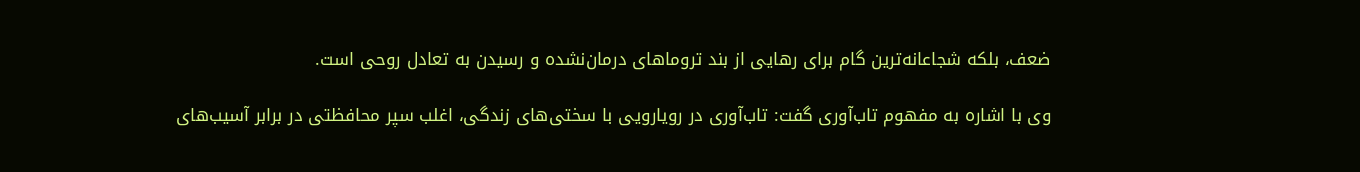ضعف، بلکه شجاعانه‌ترین گام برای رهایی از بند تروماهای درمان‌نشده و رسیدن به تعادل روحی است.

وی با اشاره به مفهوم تاب‌آوری گفت: تاب‌آوری در رویارویی با سختی‌های زندگی، اغلب سپر محافظتی در برابر آسیب‌های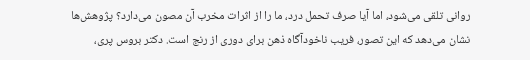روانی تلقی می‌شود، اما آیا صرف تحمل درد، ما را از اثرات مخرب آن مصون می‌دارد؟ پژوهش‌ها نشان می‌دهد که این تصور، فریب ناخودآگاه ذهن برای دوری از رنج است. دکتر بروس پری،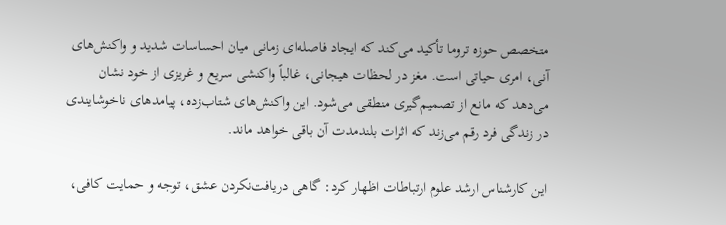متخصص حوزه تروما تأکید می‌کند که ایجاد فاصله‌ای زمانی میان احساسات شدید و واکنش‌های آنی، امری حیاتی است. مغز در لحظات هیجانی، غالباً واکنشی سریع و غریزی از خود نشان می‌دهد که مانع از تصمیم‌گیری منطقی می‌شود. این واکنش‌های شتاب‌زده، پیامدهای ناخوشایندی در زندگی فرد رقم می‌زند که اثرات بلندمدت آن باقی خواهد ماند.

این کارشناس ارشد علوم ارتباطات اظهار کرد: گاهی دریافت‌نکردن عشق، توجه و حمایت کافی،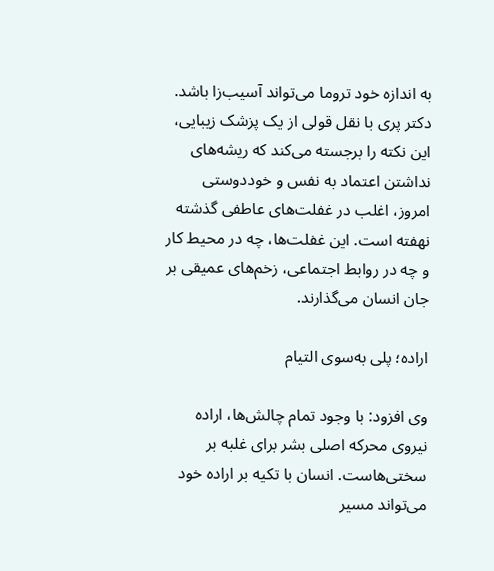به اندازه خود تروما می‌تواند آسیب‌زا باشد. دکتر پری با نقل قولی از یک پزشک زیبایی، این نکته را برجسته می‌کند که ریشه‌های نداشتن اعتماد به نفس و خوددوستی امروز، اغلب در غفلت‌های عاطفی گذشته نهفته است. این غفلت‌ها، چه در محیط کار و چه در روابط اجتماعی، زخم‌های عمیقی بر جان انسان می‌گذارند.

اراده؛ پلی به‌سوی التیام

وی افزود: با وجود تمام چالش‌ها، اراده نیروی محرکه اصلی بشر برای غلبه بر سختی‌هاست. انسان با تکیه بر اراده خود می‌تواند مسیر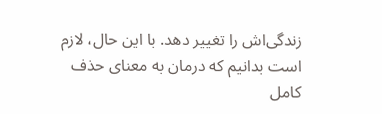زندگی‌اش را تغییر دهد. با این حال، لازم است بدانیم که درمان به معنای حذف کامل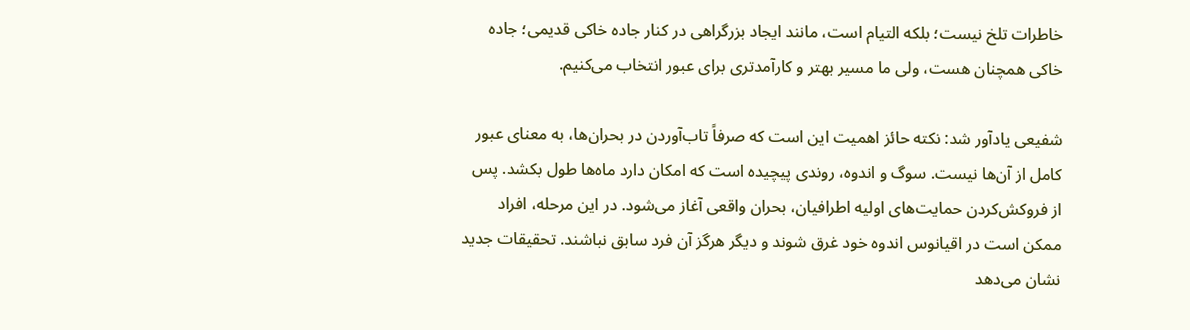خاطرات تلخ نیست؛ بلکه التیام است، مانند ایجاد بزرگراهی در کنار جاده خاکی قدیمی؛ جاده خاکی همچنان هست، ولی ما مسیر بهتر و کارآمدتری برای عبور انتخاب می‌کنیم.

شفیعی یادآور شد: نکته حائز اهمیت این است که صرفاً تاب‌آوردن در بحران‌ها، به معنای عبور کامل از آن‌ها نیست. سوگ و اندوه، روندی پیچیده است که امکان دارد ماه‌ها طول بکشد. پس از فروکش‌کردن حمایت‌های اولیه اطرافیان، بحران واقعی آغاز می‌شود. در این مرحله، افراد ممکن است در اقیانوس اندوه خود غرق شوند و دیگر هرگز آن فرد سابق نباشند. تحقیقات جدید نشان می‌دهد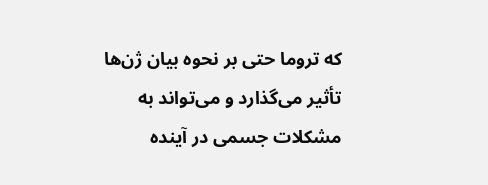که تروما حتی بر نحوه بیان ژن‌ها تأثیر می‌گذارد و می‌تواند به مشکلات جسمی در آینده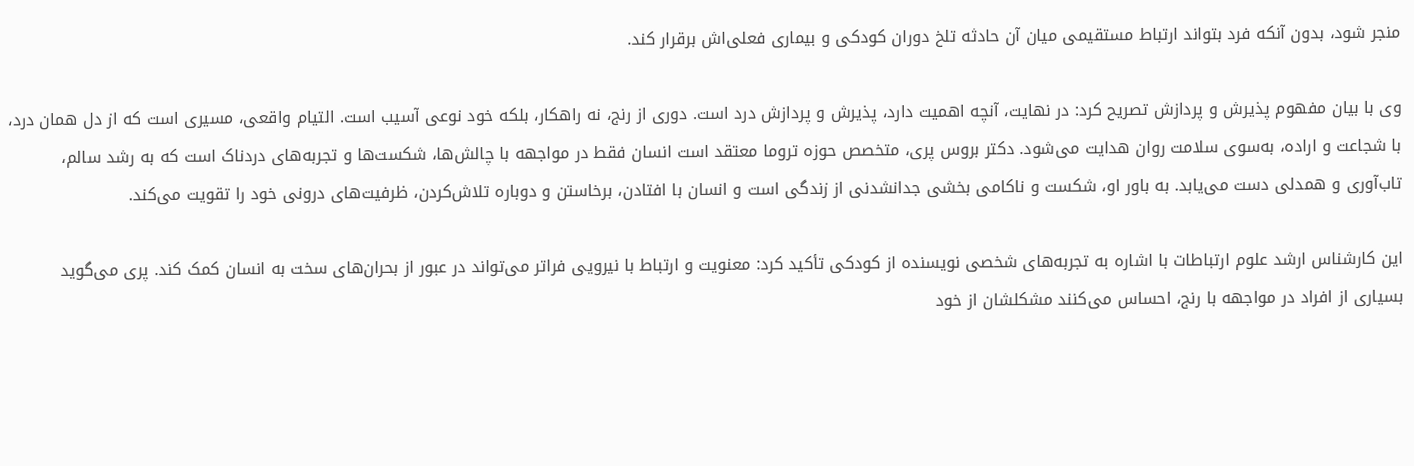منجر شود، بدون آنکه فرد بتواند ارتباط مستقیمی میان آن حادثه تلخ دوران کودکی و بیماری فعلی‌اش برقرار کند.

وی با بیان مفهوم پذیرش و پردازش تصریح کرد: در نهایت، آنچه اهمیت دارد، پذیرش و پردازش درد است. دوری از رنج، نه راهکار، بلکه خود نوعی آسیب است. التیام واقعی، مسیری است که از دل همان درد، با شجاعت و اراده، به‌سوی سلامت روان هدایت می‌شود. دکتر بروس پری، متخصص حوزه تروما معتقد است انسان فقط در مواجهه با چالش‌ها، شکست‌ها و تجربه‌های دردناک است که به رشد سالم، تاب‌آوری و همدلی دست می‌یابد. به باور او، شکست و ناکامی بخشی جدانشدنی از زندگی است و انسان با افتادن، برخاستن و دوباره تلاش‌کردن، ظرفیت‌های درونی خود را تقویت می‌کند.

این کارشناس ارشد علوم ارتباطات با اشاره به تجربه‌های شخصی نویسنده از کودکی تأکید کرد: معنویت و ارتباط با نیرویی فراتر می‌تواند در عبور از بحران‌های سخت به انسان کمک کند. پری می‌گوید بسیاری از افراد در مواجهه با رنج، احساس می‌کنند مشکلشان از خود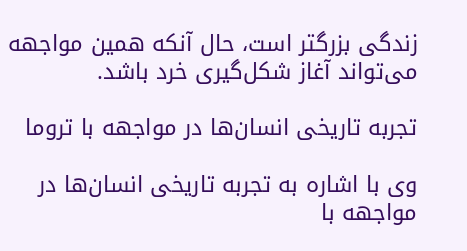زندگی بزرگتر است، حال آنکه همین مواجهه می‌تواند آغاز شکل‌گیری خرد باشد.

تجربه تاریخی انسان‌ها در مواجهه با تروما

وی با اشاره به تجربه تاریخی انسان‌ها در مواجهه با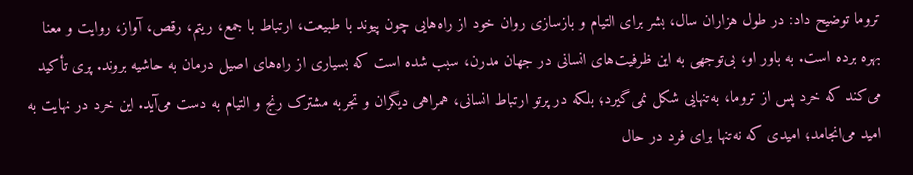تروما توضیح داد: در طول هزاران سال، بشر برای التیام و بازسازی روان خود از راه‌هایی چون پیوند با طبیعت، ارتباط با جمع، ریتم، رقص، آواز، روایت و معنا بهره برده است. به باور او، بی‌توجهی به این ظرفیت‌های انسانی در جهان مدرن، سبب شده است که بسیاری از راه‌های اصیل درمان به حاشیه بروند. پری تأکید می‌کند که خرد پس از تروما، به‌تنهایی شکل نمی‌گیرد؛ بلکه در پرتو ارتباط انسانی، همراهی دیگران و تجربه مشترک رنج و التیام به دست می‌آید. این خرد در نهایت به امید می‌انجامد؛ امیدی که نه‌تنها برای فرد در حال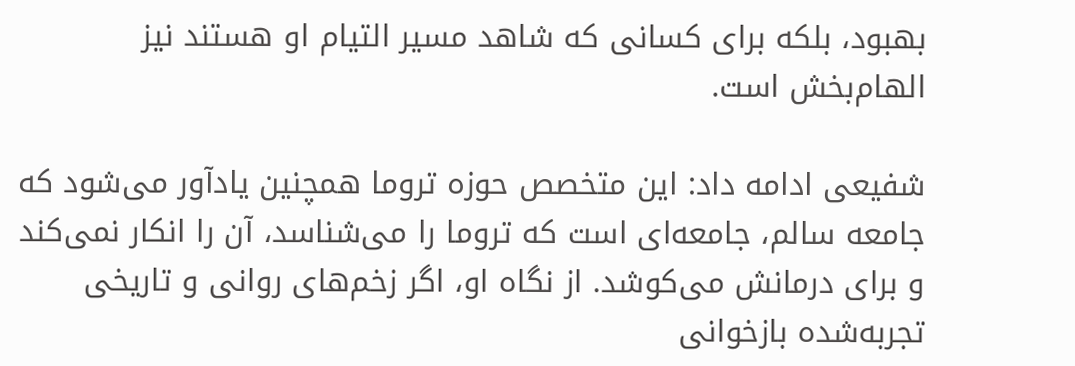بهبود، بلکه برای کسانی که شاهد مسیر التیام او هستند نیز الهام‌بخش است.

شفیعی ادامه داد: این متخصص حوزه تروما همچنین یادآور می‌شود که جامعه سالم، جامعه‌ای است که تروما را می‌شناسد، آن را انکار نمی‌کند و برای درمانش می‌کوشد. از نگاه او، اگر زخم‌های روانی و تاریخی تجربه‌شده بازخوانی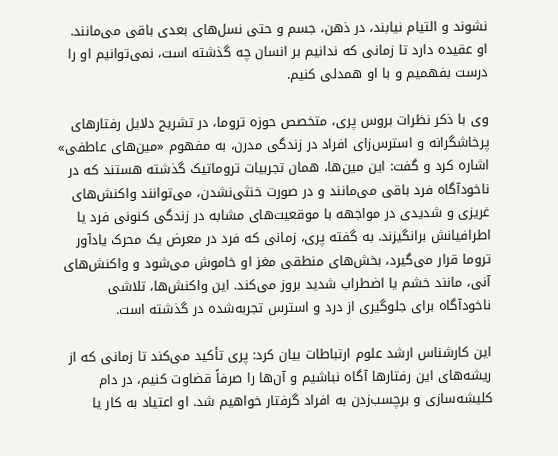نشوند و التیام نیابند، در ذهن، جسم و حتی نسل‌های بعدی باقی می‌مانند. او عقیده دارد تا زمانی که ندانیم بر انسان چه گذشته است، نمی‌توانیم او را درست بفهمیم و با او همدلی کنیم.

وی با ذکر نظرات بروس پری، متخصص حوزه تروما، در تشریح دلایل رفتارهای پرخاشگرانه و استرس‌زای افراد در زندگی مدرن، به مفهوم «مین‌های عاطفی» اشاره کرد و گفت: این مین‌ها، همان تجربیات تروماتیک گذشته هستند که در ناخودآگاه فرد باقی می‌مانند و در صورت خنثی‌‌نشدن، می‌توانند واکنش‌های غریزی و شدیدی در مواجهه با موقعیت‌های مشابه در زندگی کنونی فرد یا اطرافیانش برانگیزند. به گفته پری، زمانی که فرد در معرض یک محرک یادآور تروما قرار می‌گیرد، بخش‌های منطقی مغز او خاموش می‌شود و واکنش‌های آنی، مانند خشم یا اضطراب شدید بروز می‌کند. این واکنش‌ها، تلاشی ناخودآگاه برای جلوگیری از درد و استرس تجربه‌شده در گذشته است.

این کارشناس ارشد علوم ارتباطات بیان کرد: پری تأکید می‌کند تا زمانی که از ریشه‌های این رفتارها آگاه نباشیم و آن‌ها را صرفاً قضاوت کنیم، در دام کلیشه‌سازی و برچسب‌زدن به افراد گرفتار خواهیم شد. او اعتیاد به کار یا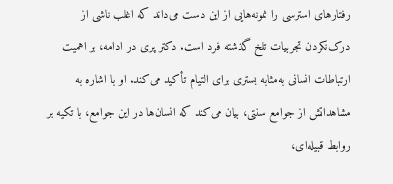رفتارهای استرسی را نمونه‌هایی از این دست می‌داند که اغلب ناشی از درک‌نکردن تجربیات تلخ گذشته فرد است. دکتر پری در ادامه، بر اهمیت ارتباطات انسانی به‌مثابه بستری برای التیام تأکید می‌کند. او با اشاره به مشاهداتش از جوامع سنتی، بیان می‌کند که انسان‌ها در این جوامع، با تکیه بر روابط قبیله‌ای،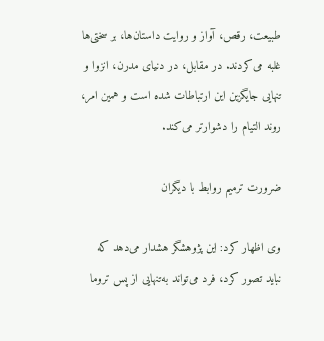طبیعت، رقص، آواز و روایت داستان‌ها، بر سختی‌ها غلبه می‌کردند. در مقابل، در دنیای مدرن، انزوا و تنهایی جایگزین این ارتباطات شده است و همین امر، روند التیام را دشوارتر می‌کند.

ضرورت ترمیم روابط با دیگران

وی اظهار کرد: این پژوهشگر هشدار می‌دهد که نباید تصور کرد، فرد می‌تواند به‌تنهایی از پس تروما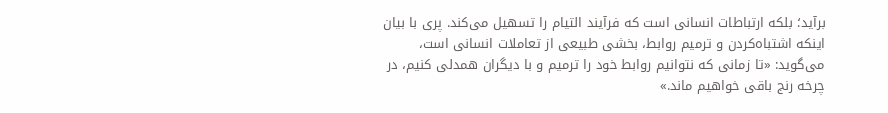برآید؛ بلکه ارتباطات انسانی است که فرآیند التیام را تسهیل می‌کند. پری با بیان اینکه اشتباه‌کردن و ترمیم روابط، بخشی طبیعی از تعاملات انسانی است، می‌گوید: «تا زمانی که نتوانیم روابط خود را ترمیم و با دیگران همدلی کنیم، در چرخه رنج باقی خواهیم ماند.»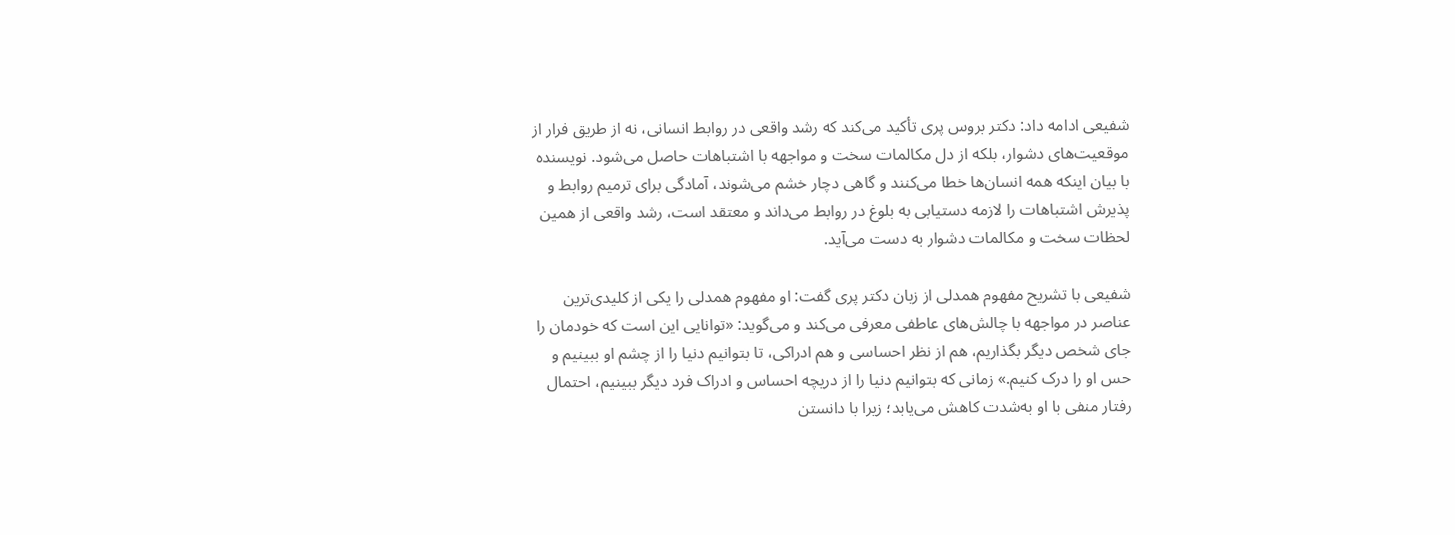شفیعی ادامه داد: دکتر بروس پری تأکید می‌کند که رشد واقعی در روابط انسانی، نه از طریق فرار از موقعیت‌های دشوار، بلکه از دل مکالمات سخت و مواجهه با اشتباهات حاصل می‌شود. نویسنده با بیان اینکه همه انسان‌ها خطا می‌کنند و گاهی دچار خشم می‌شوند، آمادگی برای ترمیم روابط و پذیرش اشتباهات را لازمه دستیابی به بلوغ در روابط می‌داند و معتقد است، رشد واقعی از همین لحظات سخت و مکالمات دشوار به دست می‌آید.

شفیعی با تشریح مفهوم همدلی از زبان دکتر پری گفت: او مفهوم همدلی را یکی از کلیدی‌ترین عناصر در مواجهه با چالش‌های عاطفی معرفی می‌کند و می‌گوید: «توانایی این است که خودمان را جای شخص دیگر بگذاریم، هم از نظر احساسی و هم ادراکی، تا بتوانیم دنیا را از چشم او ببینیم و حس او را درک کنیم.» زمانی که بتوانیم دنیا را از دریچه احساس و ادراک فرد دیگر ببینیم، احتمال رفتار منفی با او به‌شدت کاهش می‌یابد؛ زیرا با دانستن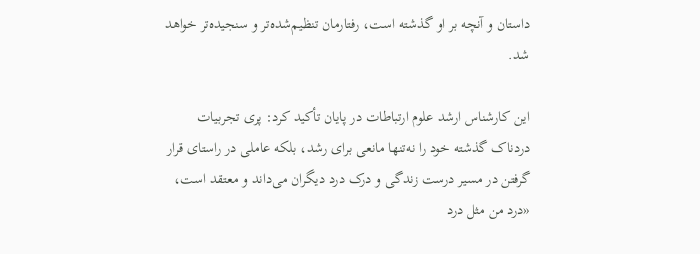داستان و آنچه بر او گذشته است، رفتارمان تنظیم‌شده‌تر و سنجیده‌تر خواهد شد.

این کارشناس ارشد علوم ارتباطات در پایان تأکید کرد: پری تجربیات دردناک گذشته خود را نه‌تنها مانعی برای رشد، بلکه عاملی در راستای قرار گرفتن در مسیر درست زندگی و درک درد دیگران می‌داند و معتقد است، «درد من مثل درد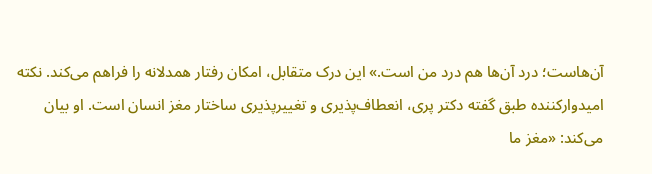آن‌هاست؛ درد آن‌ها هم درد من است.» این درک متقابل، امکان رفتار همدلانه را فراهم می‌کند. نکته امیدوارکننده طبق گفته دکتر پری، انعطاف‌پذیری و تغییرپذیری ساختار مغز انسان است. او بیان می‌کند: «مغز ما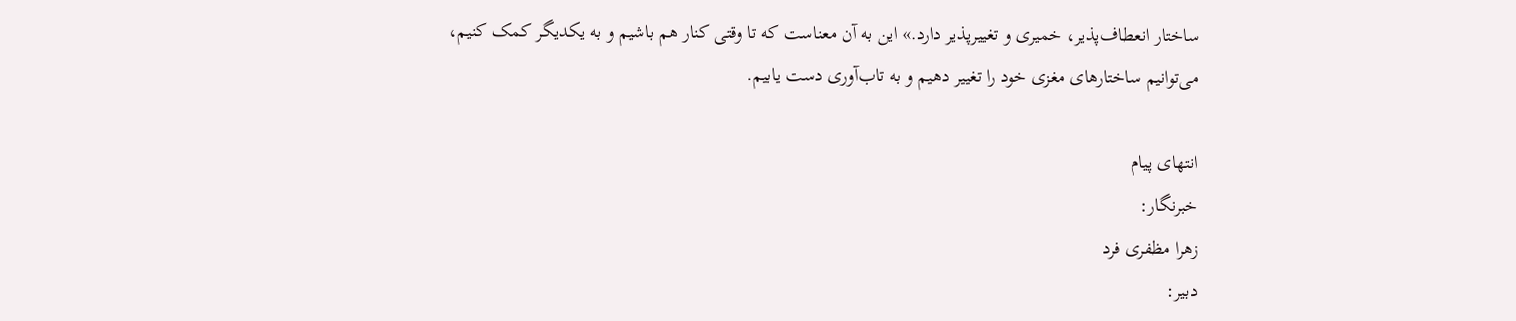ساختار انعطاف‌پذیر، خمیری و تغییرپذیر دارد.» این به آن معناست که تا وقتی کنار هم باشیم و به یکدیگر کمک کنیم، می‌توانیم ساختارهای مغزی خود را تغییر دهیم و به تاب‌آوری دست یابیم.

انتهای پیام
خبرنگار:
زهرا مظفری فرد
دبیر: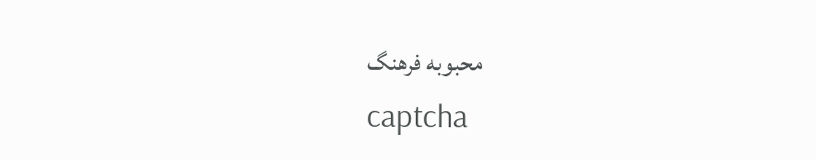محبوبه فرهنگ
captcha